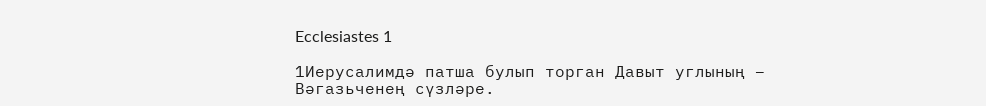Ecclesiastes 1

1Иерусалимдә патша булып торган Давыт углының – Вәгазьченең сүзләре.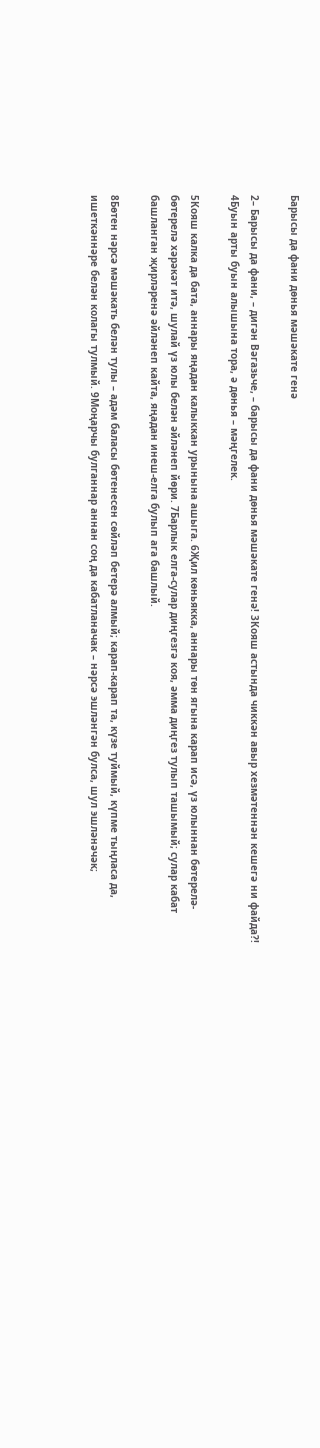Барысы да фани дөнья мәшәкате генә

2– Барысы да фани, – дигән Вәгазьче, – барысы да фани дөнья мәшәкате генә! 3Кояш астында чиккән авыр хезмәтеннән кешегә ни файда?! 4Буын арты буын алышына тора, ә дөнья – мәңгелек.

5Кояш калка да бата, аннары яңадан калыккан урынына ашыга. 6Җил көньякка, аннары төн ягына карап исә, үз юлыннан бөтерелә-бөтерелә хәрәкәт итә, шулай үз юлы белән әйләнеп йөри. 7Барлык елга-сулар диңгезгә коя, әмма диңгез тулып ташымый; сулар кабат башланган җирләренә әйләнеп кайта, яңадан инеш-елга булып ага башлый.

8Бөтен нәрсә мәшәкать белән тулы – адәм баласы бөтенесен сөйләп бетерә алмый; карап-карап та, күзе туймый, күпме тыңласа да, ишеткәннәре белән колагы тулмый. 9Моңарчы булганнар аннан соң да кабатланачак – нәрсә эшләнгән булса, шул эшләнәчәк;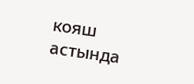кояш астында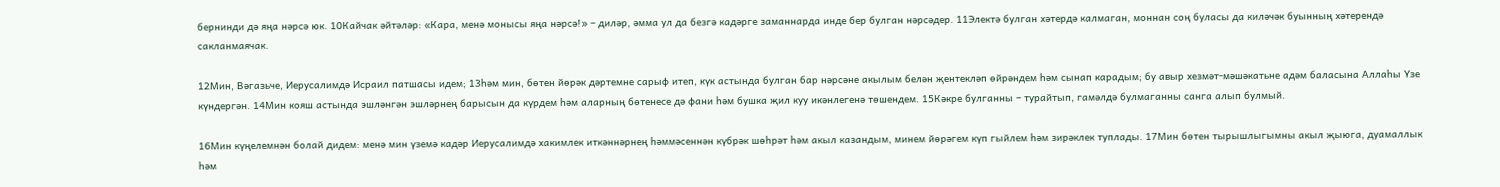бернинди дә яңа нәрсә юк. 10Кайчак әйтәләр: «Кара, менә монысы яңа нәрсә!» – диләр, әмма ул да безгә кадәрге заманнарда инде бер булган нәрсәдер. 11Электә булган хәтердә калмаган, моннан соң буласы да киләчәк буынның хәтерендә сакланмаячак.

12Мин, Вәгазьче, Иерусалимдә Исраил патшасы идем; 13һәм мин, бөтен йөрәк дәртемне сарыф итеп, күк астында булган бар нәрсәне акылым белән җентекләп өйрәндем һәм сынап карадым; бу авыр хезмәт-мәшәкатьне адәм баласына Аллаһы Үзе күндергән. 14Мин кояш астында эшләнгән эшләрнең барысын да күрдем һәм аларның бөтенесе дә фани һәм бушка җил куу икәнлегенә төшендем. 15Кәкре булганны – турайтып, гамәлдә булмаганны санга алып булмый.

16Мин күңелемнән болай дидем: менә мин үземә кадәр Иерусалимдә хакимлек иткәннәрнең һәммәсеннән күбрәк шөһрәт һәм акыл казандым, минем йөрәгем күп гыйлем һәм зирәклек туплады. 17Мин бөтен тырышлыгымны акыл җыюга, дуамаллык һәм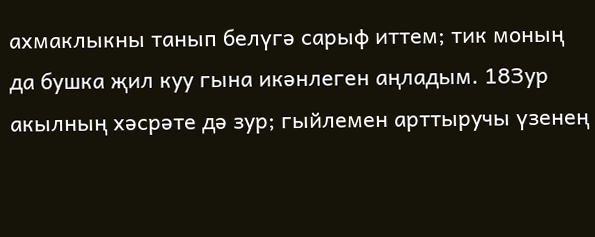ахмаклыкны танып белүгә сарыф иттем; тик моның да бушка җил куу гына икәнлеген аңладым. 18Зур акылның хәсрәте дә зур; гыйлемен арттыручы үзенең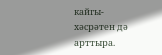кайгы-хәсрәтен дә арттыра.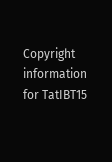Copyright information for TatIBT15